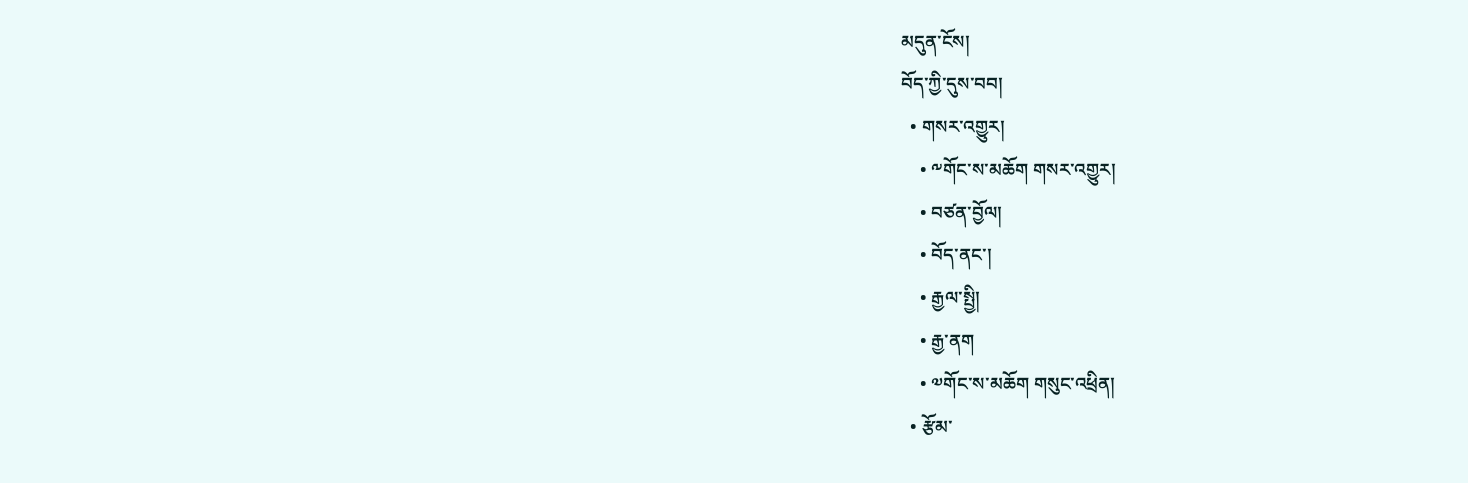མདུན་ངོས།
བོད་ཀྱི་དུས་བབ།
  • གསར་འགྱུར།
    • ༸གོང་ས་མཆོག གསར་འགྱུར།
    • བཙན་བྱོལ།
    • བོད་ནང་།
    • རྒྱལ་སྤྱི།
    • རྒྱ་ནག
    • ༧གོང་ས་མཆོག གསུང་འཕྲིན།
  • རྩོམ་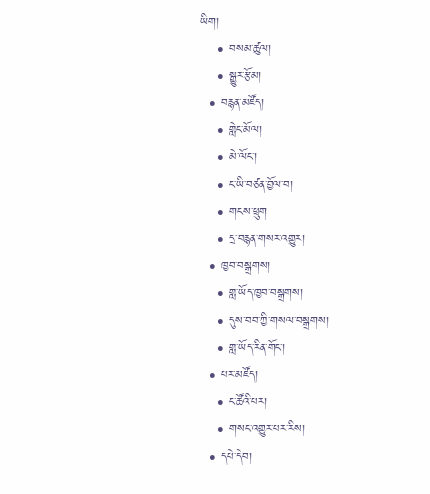ཡིག།
    • བསམ་ཚུལ།
    • སྒྱུར་རྩོམ།
  • བརྙན་མཛོད།
    • གླེང་མོལ།
    • མེ་ལོང་།
    • ང་ཡི་བཙན་བྱོལ་བ།
    • གངས་ཕྲུག
    • དྲ་བརྙན་གསར་འགྱུར།
  • ཁྱབ་བསྒྲགས།
    • གླ་ཡོད་ཁྱབ་བསྒྲགས།
    • དུས་བབ་ཀྱི་གསལ་བསྒྲགས།
    • གླ་ཡོད་རིན་གོང་།
  • པར་མཛོད།
    • ང་ཚོའི་པར།
    • གསང་འགྱུར་པར་རིས།
  • དཔེ་དེབ།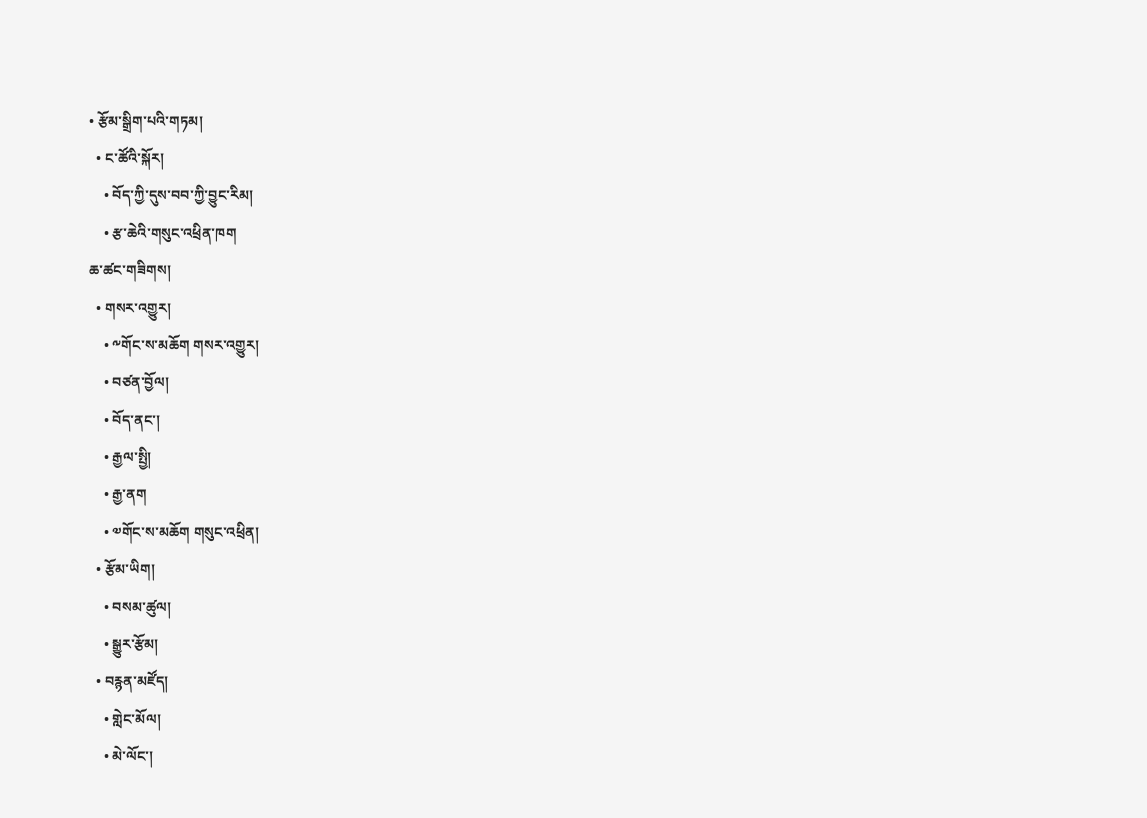• རྩོམ་སྒྲིག་པའི་གཏམ།
  • ང་ཚོའི་སྐོར།
    • བོད་ཀྱི་དུས་བབ་ཀྱི་བྱུང་རིམ།
    • རྩ་ཆེའི་གསུང་འཕྲིན་ཁག
ཆ་ཚང་གཟིགས།
  • གསར་འགྱུར།
    • ༸གོང་ས་མཆོག གསར་འགྱུར།
    • བཙན་བྱོལ།
    • བོད་ནང་།
    • རྒྱལ་སྤྱི།
    • རྒྱ་ནག
    • ༧གོང་ས་མཆོག གསུང་འཕྲིན།
  • རྩོམ་ཡིག།
    • བསམ་ཚུལ།
    • སྒྱུར་རྩོམ།
  • བརྙན་མཛོད།
    • གླེང་མོལ།
    • མེ་ལོང་།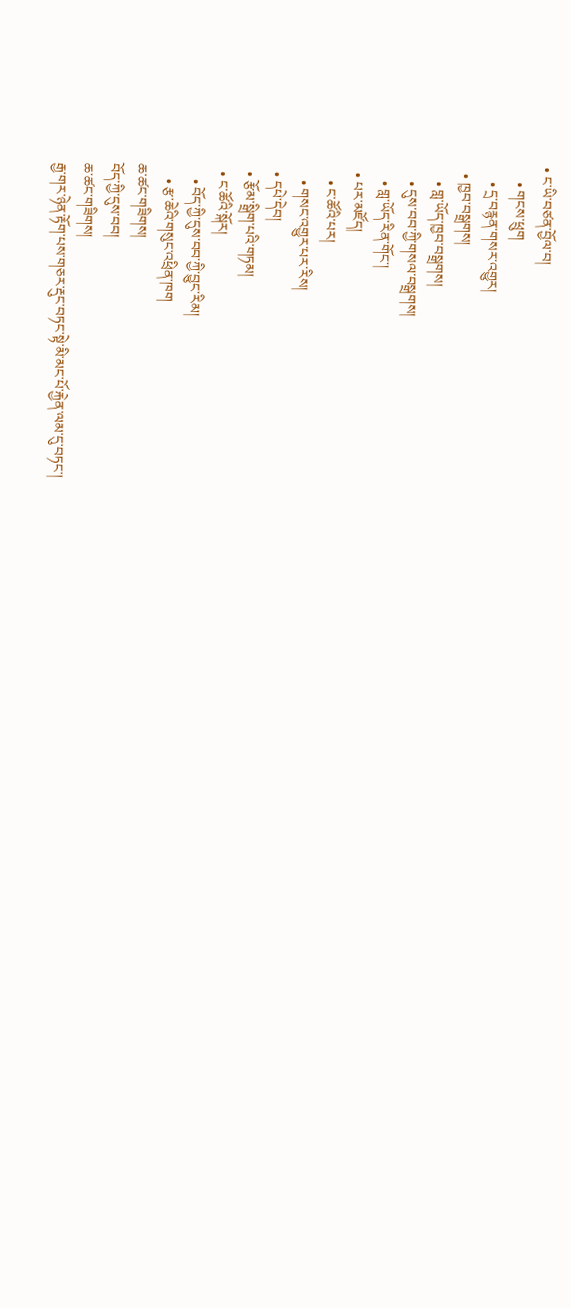• ང་ཡི་བཙན་བྱོལ་བ།
    • གངས་ཕྲུག
    • དྲ་བརྙན་གསར་འགྱུར།
  • ཁྱབ་བསྒྲགས།
    • གླ་ཡོད་ཁྱབ་བསྒྲགས།
    • དུས་བབ་ཀྱི་གསལ་བསྒྲགས།
    • གླ་ཡོད་རིན་གོང་།
  • པར་མཛོད།
    • ང་ཚོའི་པར།
    • གསང་འགྱུར་པར་རིས།
  • དཔེ་དེབ།
  • རྩོམ་སྒྲིག་པའི་གཏམ།
  • ང་ཚོའི་སྐོར།
    • བོད་ཀྱི་དུས་བབ་ཀྱི་བྱུང་རིམ།
    • རྩ་ཆེའི་གསུང་འཕྲིན་ཁག
ཆ་ཚང་གཟིགས།
བོད་ཀྱི་དུས་བབ།
ཆ་ཚང་གཟིགས།
རྒྱ་གར་ཉེན་རྟོག་པས་གཅར་རྡུང་བཏང་སྟེ་མི་མང་པོ་རྐྱེན་ལམ་དུ་བཏང་།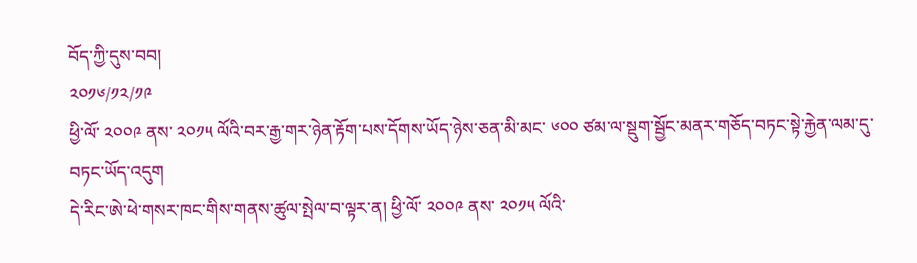བོད་ཀྱི་དུས་བབ།
༢༠༡༦/༡༢/༡༩
ཕྱི་ལོ་ ༢༠༠༩ ནས་ ༢༠༡༥ ལོའི་བར་རྒྱ་གར་ཉེན་རྟོག་པས་དོགས་ཡོད་ཉེས་ཅན་མི་མང་ ༦༠༠ ཙམ་ལ་སྡུག་སྦྱོང་མནར་གཅོད་བཏང་སྟེ་རྐྱེན་ལམ་དུ་བཏང་ཡོད་འདུག
དེ་རིང་ཨེ་ཕེ་གསར་ཁང་གིས་གནས་ཚུལ་སྤེལ་བ་ལྟར་ན། ཕྱི་ལོ་ ༢༠༠༩ ནས་ ༢༠༡༥ ལོའི་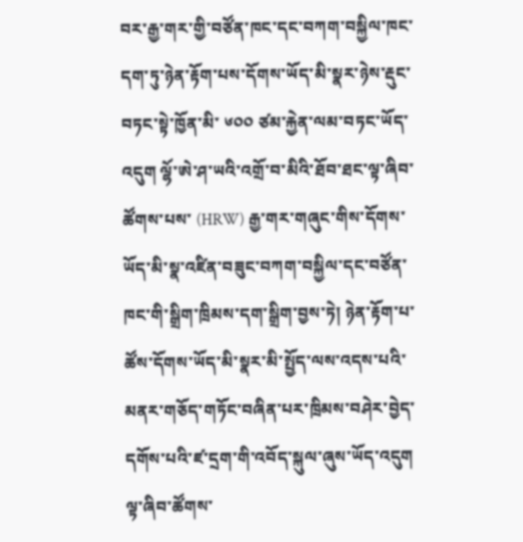བར་རྒྱ་གར་གྱི་བཙོན་ཁང་དང་བཀག་བསྐྱིལ་ཁང་དག་ཏུ་ཉེན་རྟོག་པས་དོགས་ཡོད་མི་སྣར་ཉེས་རྡུང་བཏང་སྟེ་ཁྱོན་མི་ ༦༠༠ ཙམ་རྐྱེན་ལམ་བཏང་ཡོད་འདུག ལྷོ་ཨེ་ཤ་ཡའི་འགྲོ་བ་མིའི་ཐོབ་ཐང་ལྟ་ཞིབ་ཚོགས་པས་ (HRW) རྒྱ་གར་གཞུང་གིས་དོགས་ཡོད་མི་སྣ་འཛིན་བཟུང་བཀག་བསྐྱིལ་དང་བཙོན་ཁང་གི་སྒྲིག་ཁྲིམས་དག་སྒྲིག་བྱས་ཏེ། ཉེན་རྟོག་པ་ཚོས་དོགས་ཡོད་མི་སྣར་མི་སྤྱོད་ལས་འདས་པའི་མནར་གཅོད་གཏོང་བཞིན་པར་ཁྲིམས་བཤེར་བྱེད་དགོས་པའི་ཛ་དྲག་གི་འབོད་སྐུལ་ཞུས་ཡོད་འདུག
ལྟ་ཞིབ་ཚོགས་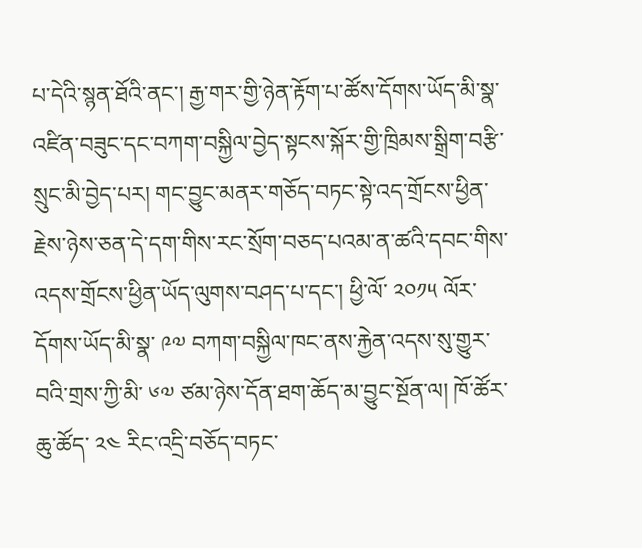པ་དེའི་སྙན་ཐོའི་ནང་། རྒྱ་གར་གྱི་ཉེན་རྟོག་པ་ཚོས་དོགས་ཡོད་མི་སྣ་འཛིན་བཟུང་དང་བཀག་བསྐྱིལ་བྱེད་སྟངས་སྐོར་གྱི་ཁྲིམས་སྒྲིག་བརྩི་སྲུང་མི་བྱེད་པར། གང་བྱུང་མནར་གཅོད་བཏང་སྟེ་འད་གྲོངས་ཕྱིན་རྗེས་ཉེས་ཅན་དེ་དག་གིས་རང་སྲོག་བཅད་པའམ་ན་ཚའི་དབང་གིས་འདས་གྲོངས་ཕྱིན་ཡོད་ལུགས་བཤད་པ་དང་། ཕྱི་ལོ་ ༢༠༡༥ ལོར་དོགས་ཡོད་མི་སྣ་ ༩༧ བཀག་བསྐྱིལ་ཁང་ནས་རྐྱེན་འདས་སུ་གྱུར་བའི་གྲས་ཀྱི་མི་ ༦༧ ཙམ་ཉེས་དོན་ཐག་ཆོད་མ་བྱུང་སྔོན་ལ། ཁོ་ཚོར་ཆུ་ཚོད་ ༢༤ རིང་འདྲི་བཅོད་བཏང་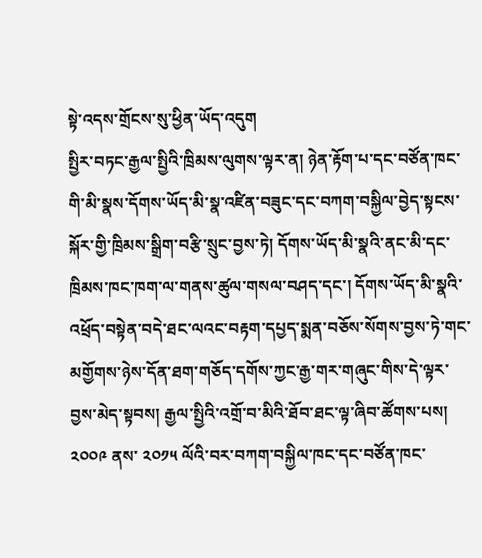སྟེ་འདས་གྲོངས་སུ་ཕྱིན་ཡོད་འདུག
སྤྱིར་བཏང་རྒྱལ་སྤྱིའི་ཁྲིམས་ལུགས་ལྟར་ན། ཉེན་རྟོག་པ་དང་བཙོན་ཁང་གི་མི་སྣས་དོགས་ཡོད་མི་སྣ་འཛིན་བཟུང་དང་བཀག་བསྐྱིལ་བྱེད་སྟངས་སྐོར་གྱི་ཁྲིམས་སྒྲིག་བརྩི་སྲུང་བྱས་ཏེ། དོགས་ཡོད་མི་སྣའི་ནང་མི་དང་ཁྲིམས་ཁང་ཁག་ལ་གནས་ཚུལ་གསལ་བཤད་དང་། དོགས་ཡོད་མི་སྣའི་འཕྲོད་བསྟེན་བདེ་ཐང་ལའང་བརྟག་དཔྱད་སྨན་བཅོས་སོགས་བྱས་ཏེ་གང་མགྱོགས་ཉེས་དོན་ཐག་གཅོད་དགོས་ཀྱང་རྒྱ་གར་གཞུང་གིས་དེ་ལྟར་བྱས་མེད་སྟབས། རྒྱལ་སྤྱིའི་འགྲོ་བ་མིའི་ཐོབ་ཐང་ལྟ་ཞིབ་ཚོགས་པས། ༢༠༠༩ ནས་ ༢༠༡༥ ལོའི་བར་བཀག་བསྐྱིལ་ཁང་དང་བཙོན་ཁང་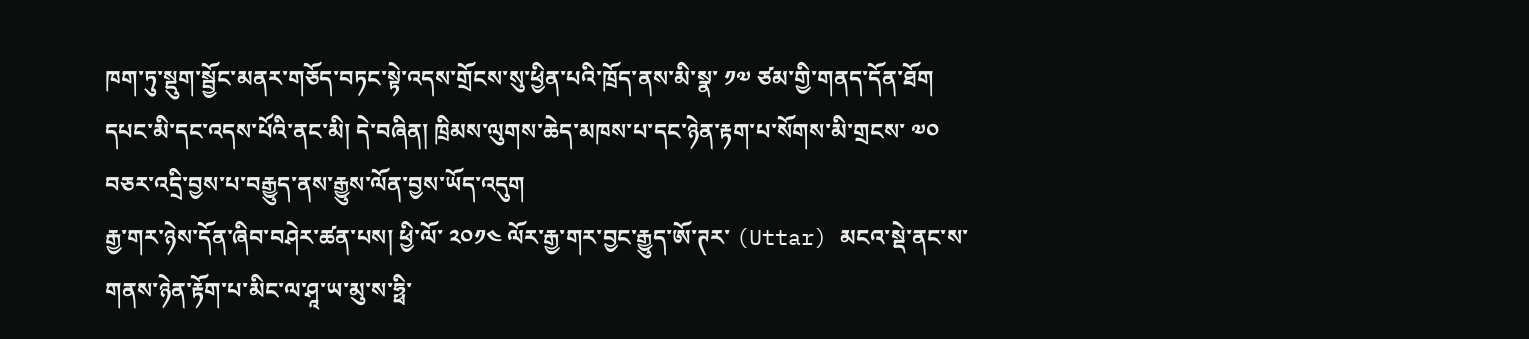ཁག་ཏུ་སྡུག་སྦྱོང་མནར་གཅོད་བཏང་སྟེ་འདས་གྲོངས་སུ་ཕྱིན་པའི་ཁྲོད་ནས་མི་སྣ་ ༡༧ ཙམ་གྱི་གནད་དོན་ཐོག དཔང་མི་དང་འདས་པོའི་ནང་མི། དེ་བཞིན། ཁྲིམས་ལུགས་ཆེད་མཁས་པ་དང་ཉེན་རྟག་པ་སོགས་མི་གྲངས་ ༧༠ བཅར་འདྲི་བྱས་པ་བརྒྱུད་ནས་རྒྱུས་ལོན་བྱས་ཡོད་འདུག
རྒྱ་གར་ཉེས་དོན་ཞིབ་བཤེར་ཚན་པས། ཕྱི་ལོ་ ༢༠༡༤ ལོར་རྒྱ་གར་བྱང་རྒྱུད་ཨོ་ཊར་ (Uttar) མངའ་སྡེ་ནང་ས་གནས་ཉེན་རྟོག་པ་མིང་ལ་ཤཱ་ཡ་མུ་ས་ཧྥི་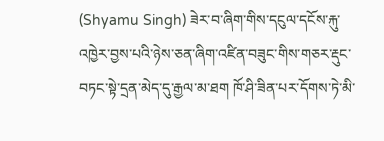(Shyamu Singh) ཟེར་བ་ཞིག་གིས་དངུལ་དངོས་རྐུ་འཁྱེར་བྱས་པའི་ཉེས་ཅན་ཞིག་འཛིན་བཟུང་གིས་གཅར་རྡུང་བཏང་སྟེ་དྲན་མེད་དུ་རྒྱལ་མ་ཐག ཁོ་ཤི་ཟིན་པར་དོགས་ཏེ་མི་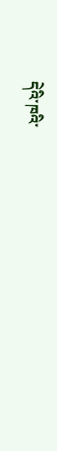དེའི་ཁའི་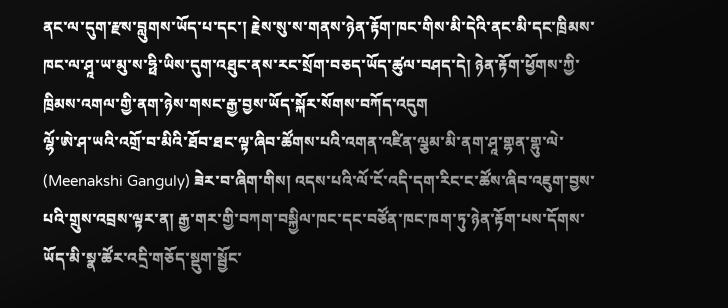ནང་ལ་དུག་རྫས་བླུགས་ཡོད་པ་དང་། རྗེས་སུ་ས་གནས་ཉེན་རྟོག་ཁང་གིས་མི་དེའི་ནང་མི་དང་ཁྲིམས་ཁང་ལ་ཤཱ་ཡ་མུ་ས་ཧྥི་ཡིས་དུག་འཐུང་ནས་རང་སྲོག་བཅད་ཡོད་ཚུལ་བཤད་དེ། ཉེན་རྟོག་ཕྱོགས་ཀྱི་ཁྲིམས་འགལ་གྱི་ནག་ཉེས་གསང་རྒྱ་བྱས་ཡོད་སྐོར་སོགས་བཀོད་འདུག
ལྷོ་ཨེ་ཤ་ཡའི་འགྲོ་བ་མིའི་ཐོབ་ཐང་ལྟ་ཞིབ་ཚོགས་པའི་འགན་འཛིན་ལྕམ་མི་ནག་ཤཱ་གྷན་གྷུ་ལེ་ (Meenakshi Ganguly) ཟེར་བ་ཞིག་གིས། འདས་པའི་ལོ་ངོ་འདི་དག་རིང་ང་ཚོས་ཞིབ་འཇུག་བྱས་པའི་གྲུས་འབྲས་ལྟར་ན། རྒྱ་གར་གྱི་བཀག་བསྐྱིལ་ཁང་དང་བཙོན་ཁང་ཁག་ཏུ་ཉེན་རྟོག་པས་དོགས་ཡོད་མི་སྣ་ཚོར་འདྲི་གཅོད་སྡུག་སྦྱོང་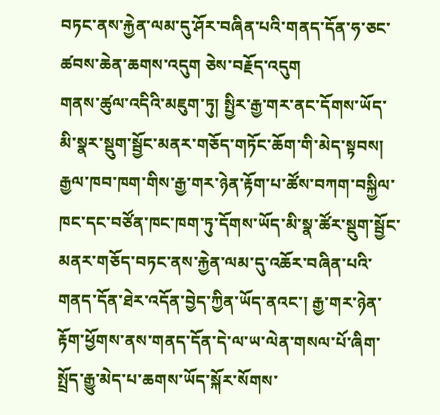བཏང་ནས་རྐྱེན་ལམ་དུ་ཤོར་བཞིན་པའི་གནད་དོན་ཧ་ཅང་ཚབས་ཆེན་ཆགས་འདུག ཅེས་བརྗོད་འདུག
གནས་ཚུལ་འདིའི་མཇུག་ཏུ། སྤྱིར་རྒྱ་གར་ནང་དོགས་ཡོད་མི་སྣར་སྡུག་སྦྱོང་མནར་གཅོད་གཏོང་ཆོག་གི་མེད་སྟབས། རྒྱལ་ཁབ་ཁག་གིས་རྒྱ་གར་ཉེན་རྟོག་པ་ཚོས་བཀག་བསྐྱིལ་ཁང་དང་བཙོན་ཁང་ཁག་ཏུ་དོགས་ཡོད་མི་སྣ་ཚོར་སྡུག་སྦྱོང་མནར་གཅོད་བཏང་ནས་རྐྱེན་ལམ་དུ་འཆོར་བཞིན་པའི་གནད་དོན་ཐེར་འདོན་བྱེད་ཀྱིན་ཡོད་ནའང་། རྒྱ་གར་ཉེན་རྟོག་ཕྱོགས་ནས་གནད་དོན་དེ་ལ་ཡ་ལེན་གསལ་པོ་ཞིག་སྤྲོད་རྒྱུ་མེད་པ་ཆགས་ཡོད་སྐོར་སོགས་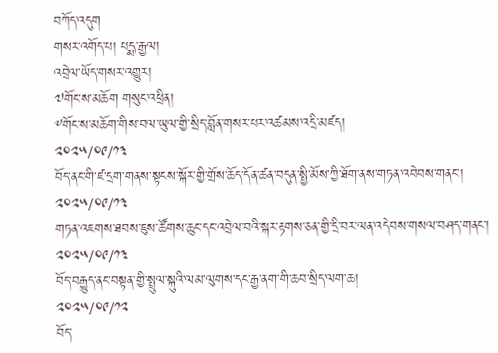བཀོད་འདུག
གསར་འགོད་པ། པདྨ་རྒྱལ།
འབྲེལ་ཡོད་གསར་འགྱུར།
༧གོང་ས་མཆོག གསུང་འཕྲིན།
༸གོང་ས་མཆོག་གིས་བལ་ཡུལ་གྱི་སྲིད་བློན་གསར་པར་འཚམས་འདྲི་མཛད།
༢༠༢༥/༠༩/༡༣
བོད་ནང་གི་ཛ་དྲག་གནས་སྟངས་སྐོར་གྱི་གྲོས་ཆོད་དོན་ཚན་བདུན་སྤྱི་མོས་ཀྱི་ཐོག་ནས་གཏན་འབེབས་གནང་།
༢༠༢༥/༠༩/༡༣
གཏན་འཇགས་ཐབས་ཇུས་ཚོགས་ཆུང་དང་འབྲེལ་བའི་སྐར་རྟགས་ཅན་གྱི་དྲི་བར་ལན་འདེབས་གསལ་བཤད་གནང་།
༢༠༢༥/༠༩/༡༣
བོད་བརྒྱུད་ནང་བསྟན་གྱི་སྤྲུལ་སྐུའི་ལམ་ལུགས་དང་རྒྱ་ནག་གི་ཆབ་སྲིད་ལག་ཆ།
༢༠༢༥/༠༩/༡༢
བོད་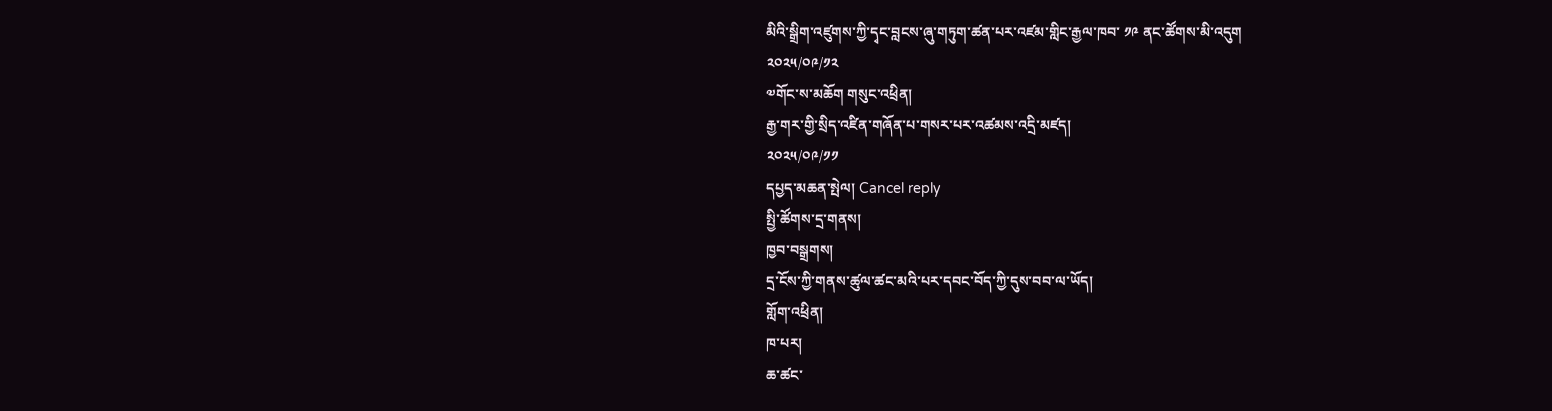མིའི་སྒྲིག་འཛུགས་ཀྱི་དྭང་བླངས་ཞུ་གཏུག་ཚན་པར་འཛམ་གླིང་རྒྱལ་ཁབ་ ༡༩ ནང་ཚོགས་མི་འདུག
༢༠༢༥/༠༩/༡༢
༧གོང་ས་མཆོག གསུང་འཕྲིན།
རྒྱ་གར་གྱི་སྲིད་འཛིན་གཞོན་པ་གསར་པར་འཚམས་འདྲི་མཛད།
༢༠༢༥/༠༩/༡༡
དཔྱད་མཆན་སྤེལ། Cancel reply
སྤྱི་ཚོགས་དྲ་གནས།
ཁྱབ་བསྒྲགས།
དྲ་ངོས་ཀྱི་གནས་ཚུལ་ཚང་མའི་པར་དབང་བོད་ཀྱི་དུས་བབ་ལ་ཡོད།
གློག་འཕྲིན།
ཁ་པར།
ཆ་ཚང་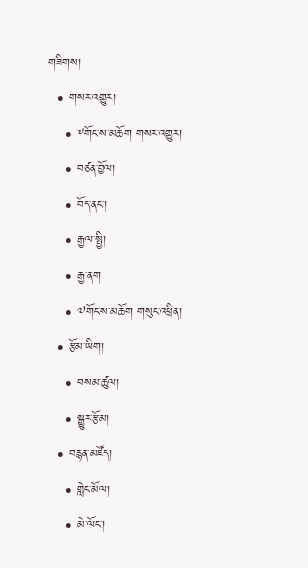གཟིགས།
  • གསར་འགྱུར།
    • ༸གོང་ས་མཆོག གསར་འགྱུར།
    • བཙན་བྱོལ།
    • བོད་ནང་།
    • རྒྱལ་སྤྱི།
    • རྒྱ་ནག
    • ༧གོང་ས་མཆོག གསུང་འཕྲིན།
  • རྩོམ་ཡིག།
    • བསམ་ཚུལ།
    • སྒྱུར་རྩོམ།
  • བརྙན་མཛོད།
    • གླེང་མོལ།
    • མེ་ལོང་།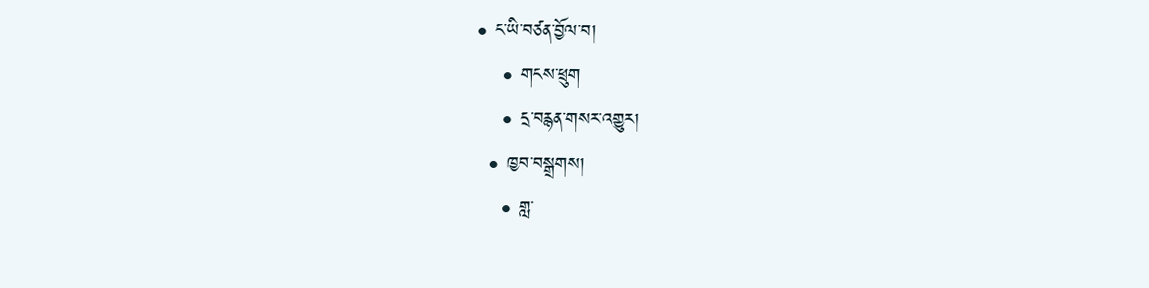• ང་ཡི་བཙན་བྱོལ་བ།
    • གངས་ཕྲུག
    • དྲ་བརྙན་གསར་འགྱུར།
  • ཁྱབ་བསྒྲགས།
    • གླ་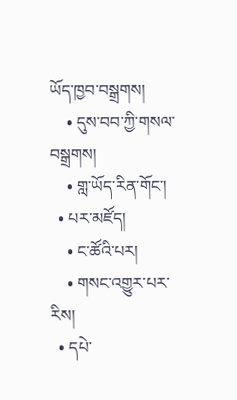ཡོད་ཁྱབ་བསྒྲགས།
    • དུས་བབ་ཀྱི་གསལ་བསྒྲགས།
    • གླ་ཡོད་རིན་གོང་།
  • པར་མཛོད།
    • ང་ཚོའི་པར།
    • གསང་འགྱུར་པར་རིས།
  • དཔེ་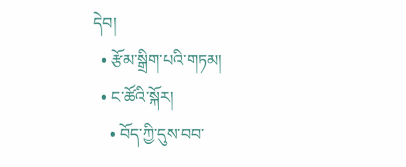དེབ།
  • རྩོམ་སྒྲིག་པའི་གཏམ།
  • ང་ཚོའི་སྐོར།
    • བོད་ཀྱི་དུས་བབ་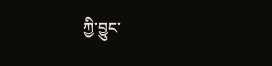ཀྱི་བྱུང་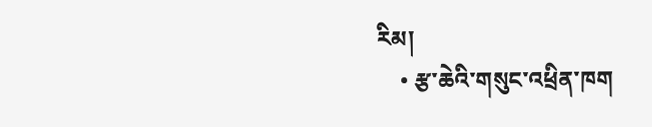རིམ།
    • རྩ་ཆེའི་གསུང་འཕྲིན་ཁག